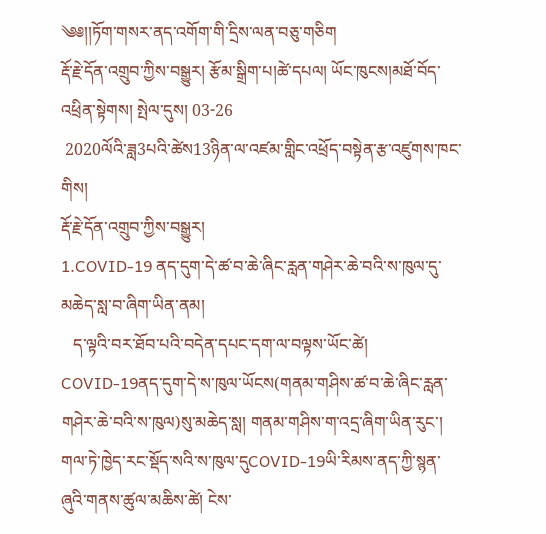༄༅།།ཏོག་གསར་ནད་འགོག་གི་དྲིས་ལན་བཅུ་གཅིག
རྡོ་རྗེ་དོན་འགྲུབ་ཀྱིས་བསྒྱུར། རྩོམ་སྒྲིག་པ།ཚེ་དཔལ། ཡོང་ཁུངས།མཐོ་བོད་འཕྲིན་སྟེགས། སྤེལ་དུས། 03-26
 2020ལོའི་ཟླ3པའི་ཚེས13ཉིན་ལ་འཛམ་གླིང་འཕྲོད་བསྟེན་རྩ་འཛུགས་ཁང་གིས།
རྡོ་རྗེ་དོན་འགྲུབ་ཀྱིས་བསྒྱུར།
1.COVID-19 ནད་དུག་དེ་ཚ་བ་ཆེ་ཞིང་རླན་གཤེར་ཆེ་བའི་ས་ཁུལ་དུ་མཆེད་སླ་བ་ཞིག་ཡིན་ནམ།
   ད་ལྟའི་བར་ཐོབ་པའི་བདེན་དཔང་དག་ལ་བལྟས་ཡོང་ཚེ། COVID-19ནད་དུག་དེ་ས་ཁུལ་ཡོངས(གནམ་གཤིས་ཚ་བ་ཆེ་ཞིང་རླན་གཤེར་ཆེ་བའི་ས་ཁུལ)སུ་མཆེད་སླ། གནམ་གཤིས་ག་འདྲ་ཞིག་ཡིན་རུང་། གལ་ཏེ་ཁྱེད་རང་སྡོད་སའི་ས་ཁུལ་དུCOVID-19ཡི་རིམས་ནད་ཀྱི་སྙན་ཞུའི་གནས་ཚུལ་མཆིས་ཚེ། ངེས་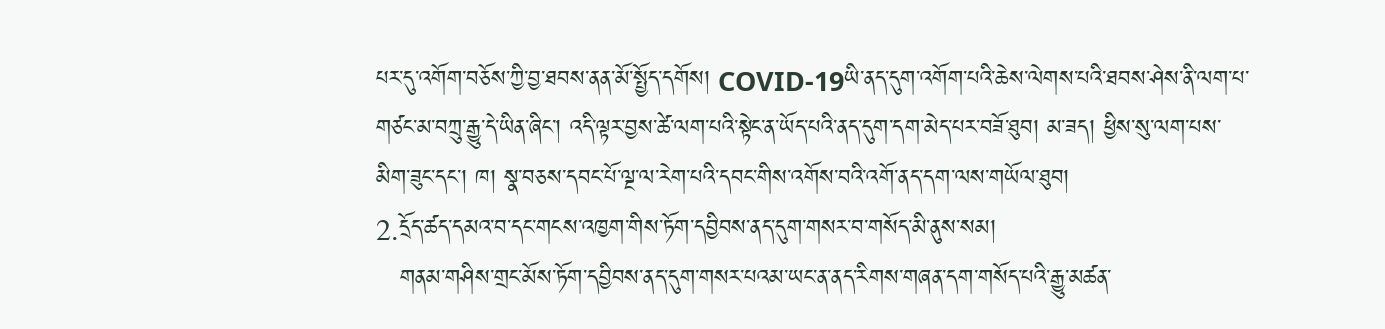པར་དུ་འགོག་བཅོས་ཀྱི་བྱ་ཐབས་ནན་མོ་སྤྱོད་དགོས། COVID-19ཡི་ནད་དུག་འགོག་པའི་ཆེས་ལེགས་པའི་ཐབས་ཤེས་ནི་ལག་པ་གཙང་མ་བཀྲུ་རྒྱུ་དེ་ཡིན་ཞིང་། འདི་ལྟར་བྱས་ཚེ་ལག་པའི་སྟེང་ན་ཡོད་པའི་ནད་དུག་དག་མེད་པར་བཟོ་ཐུབ། མ་ཟད། ཕྱིས་སུ་ལག་པས་མིག་ཟུང་དང་། ཁ། སྣ་བཅས་དབང་པོ་ལྔ་ལ་རེག་པའི་དབང་གིས་འགོས་བའི་འགོ་ནད་དག་ལས་གཡོལ་ཐུབ།
2.དྲོད་ཚད་དམའ་བ་དང་གངས་འཁྱག་གིས་ཏོག་དབྱིབས་ནད་དུག་གསར་བ་གསོད་མི་ནུས་སམ།
   གནམ་གཤིས་གྲང་མོས་ཏོག་དབྱིབས་ནད་དུག་གསར་པའམ་ཡང་ན་ནད་རིགས་གཞན་དག་གསོད་པའི་རྒྱུ་མཚན་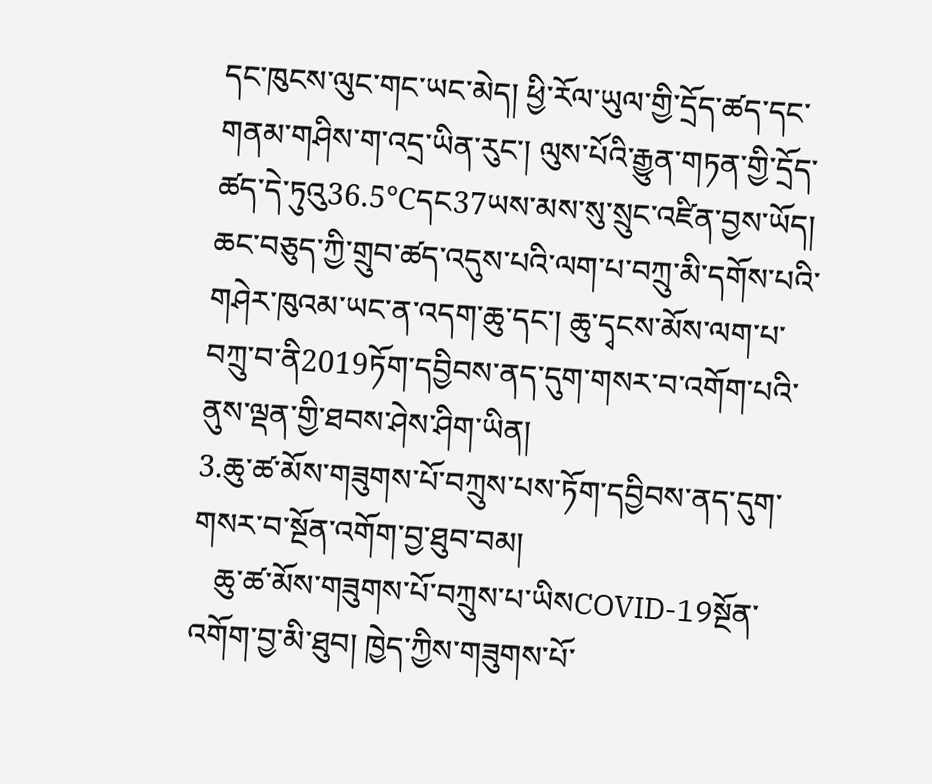དང་ཁུངས་ལུང་གང་ཡང་མེད། ཕྱི་རོལ་ཡུལ་གྱི་དྲོད་ཚད་དང་གནམ་གཤིས་ག་འདྲ་ཡིན་རུང་། ལུས་པོའི་རྒྱུན་གཏན་གྱི་དྲོད་ཚད་དེ་ཏུའུ36.5℃དང37ཡས་མས་སུ་སྲུང་འཛིན་བྱས་ཡོད། ཆང་བཅུད་ཀྱི་གྲུབ་ཚད་འདུས་པའི་ལག་པ་བཀྲུ་མི་དགོས་པའི་གཤེར་ཁུའམ་ཡང་ན་འདག་ཆུ་དང་། ཆུ་དྭངས་མོས་ལག་པ་བཀྲུ་བ་ནི2019ཏོག་དབྱིབས་ནད་དུག་གསར་བ་འགོག་པའི་ནུས་ལྡན་གྱི་ཐབས་ཤེས་ཤིག་ཡིན།
3.ཆུ་ཚ་མོས་གཟུགས་པོ་བཀྲུས་པས་ཏོག་དབྱིབས་ནད་དུག་གསར་བ་སྔོན་འགོག་བྱ་ཐུབ་བམ།
   ཆུ་ཚ་མོས་གཟུགས་པོ་བཀྲུས་པ་ཡིསCOVID-19སྔོན་འགོག་བྱ་མི་ཐུབ། ཁྱེད་ཀྱིས་གཟུགས་པོ་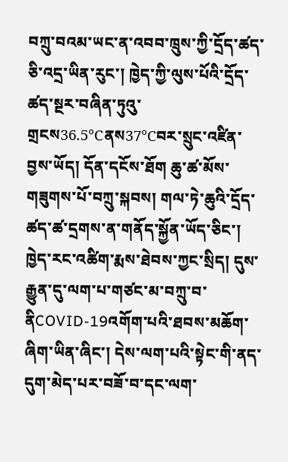བཀྲུ་བའམ་ཡང་ན་འབབ་ཁྲུས་ཀྱི་དྲོད་ཚད་ཅི་འདྲ་ཡིན་རུང་། ཁྱེད་ཀྱི་ལུས་པོའི་དྲོད་ཚད་སྔར་བཞིན་ཏུའུ་གྲངས36.5℃ནས37℃བར་སྲུང་འཛིན་བྱས་ཡོད། དོན་དངོས་ཐོག ཆུ་ཚ་མོས་གཟུགས་པོ་བཀྲུ་སྐབས། གལ་ཏེ་ཆུའི་དྲོད་ཚད་ཚ་དྲགས་ན་གནོད་སྐྱོན་ཡོད་ཅིང་། ཁྱེད་རང་འཚིག་རྨས་ཐེབས་ཀྱང་སྲིད། དུས་རྒྱུན་དུ་ལག་པ་གཙང་མ་བཀྲུ་བ་ནིCOVID-19འགོག་པའི་ཐབས་མཆོག་ཞིག་ཡིན་ཞིང་། དེས་ལག་པའི་སྟེང་གི་ནད་དུག་མེད་པར་བཟོ་བ་དང་ལག་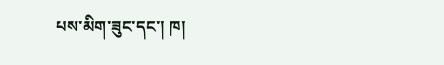པས་མིག་ཟུང་དང་། ཁ།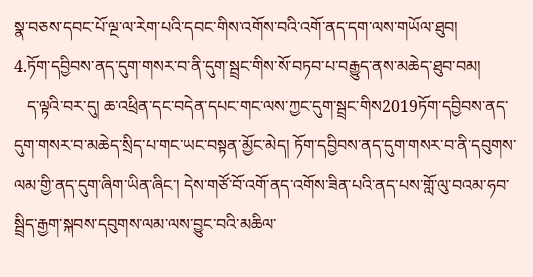སྣ་བཅས་དབང་པོ་ལྔ་ལ་རེག་པའི་དབང་གིས་འགོས་བའི་འགོ་ནད་དག་ལས་གཡོལ་ཐུབ།
4.ཏོག་དབྱིབས་ནད་དུག་གསར་བ་ནི་དུག་སྦྲང་གིས་སོ་བཏབ་པ་བརྒྱུད་ནས་མཆེད་ཐུབ་བམ།
   ད་ལྟའི་བར་དུ། ཆ་འཕྲིན་དང་བདེན་དཔང་གང་ལས་ཀྱང་དུག་སྦྲང་གིས2019ཏོག་དབྱིབས་ནད་དུག་གསར་བ་མཆེད་སྲིད་པ་གང་ཡང་བསྟན་མྱོང་མེད། ཏོག་དབྱིབས་ནད་དུག་གསར་བ་ནི་དབུགས་ལམ་གྱི་ནད་དུག་ཞིག་ཡིན་ཞིང་། དེས་གཙོ་བོ་འགོ་ནད་འགོས་ཟིན་པའི་ནད་པས་གློ་ལུ་བའམ་ཧབ་སྦྲིད་རྒྱག་སྐབས་དབུགས་ལམ་ལས་བྱུང་བའི་མཆིལ་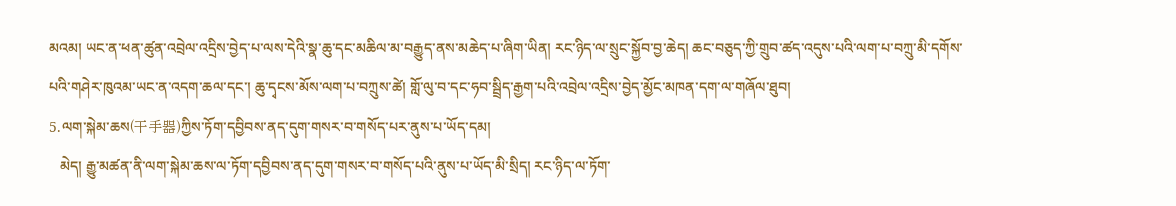མའམ། ཡང་ན་ཕན་ཚུན་འབྲེལ་འདྲིས་བྱེད་པ་ལས་དེའི་སྣ་ཆུ་དང་མཆིལ་མ་བརྒྱུད་ནས་མཆེད་པ་ཞིག་ཡིན། རང་ཉིད་ལ་སྲུང་སྐྱོབ་བྱ་ཆེད། ཆང་བཅུད་ཀྱི་གྲུབ་ཚད་འདུས་པའི་ལག་པ་བཀྲུ་མི་དགོས་པའི་གཤེར་ཁུའམ་ཡང་ན་འདག་ཆལ་དང་། ཆུ་དྭངས་མོས་ལག་པ་བཀྲུས་ཚེ། གློ་ལུ་བ་དང་ཧབ་སྦྲིད་རྒྱག་པའི་འབྲེལ་འདྲིས་བྱེད་མྱོང་མཁན་དག་ལ་གཞོལ་ཐུབ།
5.ལག་སྐེམ་ཆས(干手器)ཀྱིས་ཏོག་དབྱིབས་ནད་དུག་གསར་བ་གསོད་པར་ནུས་པ་ཡོད་དམ།
   མེད། རྒྱུ་མཚན་ནི་ལག་སྐེམ་ཆས་ལ་ཏོག་དབྱིབས་ནད་དུག་གསར་བ་གསོད་པའི་ནུས་པ་ཡོད་མི་སྲིད། རང་ཉིད་ལ་ཏོག་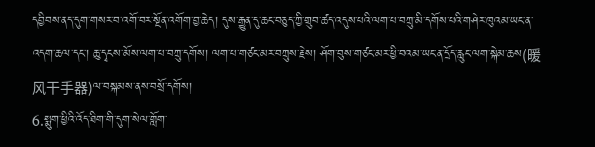དབྱིབས་ནད་དུག་གསར་བ་འགོ་བར་སྔོན་འགོག་བྱ་ཆེད། དུས་རྒྱུན་དུ་ཆང་བཅུད་ཀྱི་གྲུབ་ཚད་འདུས་པའི་ལག་པ་བཀྲུ་མི་དགོས་པའི་གཤེར་ཁུའམ་ཡང་ན་འདག་ཆལ་དང་། ཆུ་དྭངས་མོས་ལག་པ་བཀྲུ་དགོས། ལག་པ་གཙང་མར་བཀྲུས་རྗེས། ཤོག་བུས་གཙང་མར་ཕྱི་བའམ་ཡང་ན་དྲོད་རླུང་ལག་སྐེམ་ཆས(暖风干手器)ལ་བསྐམས་ནས་བསྲོ་དགོས།
6.སྨུག་ཕྱིའི་འོད་ཐིག་གི་དུག་སེལ་གློག་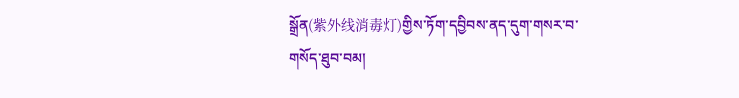སྒྲོན(紫外线消毒灯)གྱིས་ཏོག་དབྱིབས་ནད་དུག་གསར་བ་གསོད་ཐུབ་བམ།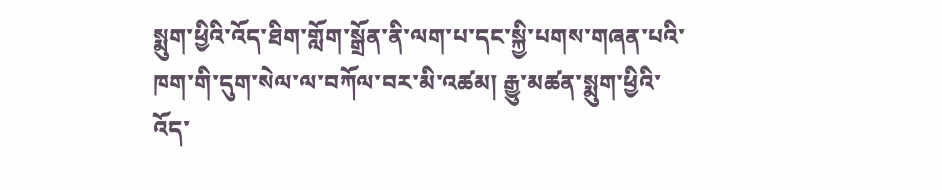སྨུག་ཕྱིའི་འོད་ཐིག་གློག་སྒྲོན་ནི་ལག་པ་དང་སྐྱི་པགས་གཞན་པའི་ཁག་གི་དུག་སེལ་ལ་བཀོལ་བར་མི་འཚམ། རྒྱུ་མཚན་སྨུག་ཕྱིའི་འོད་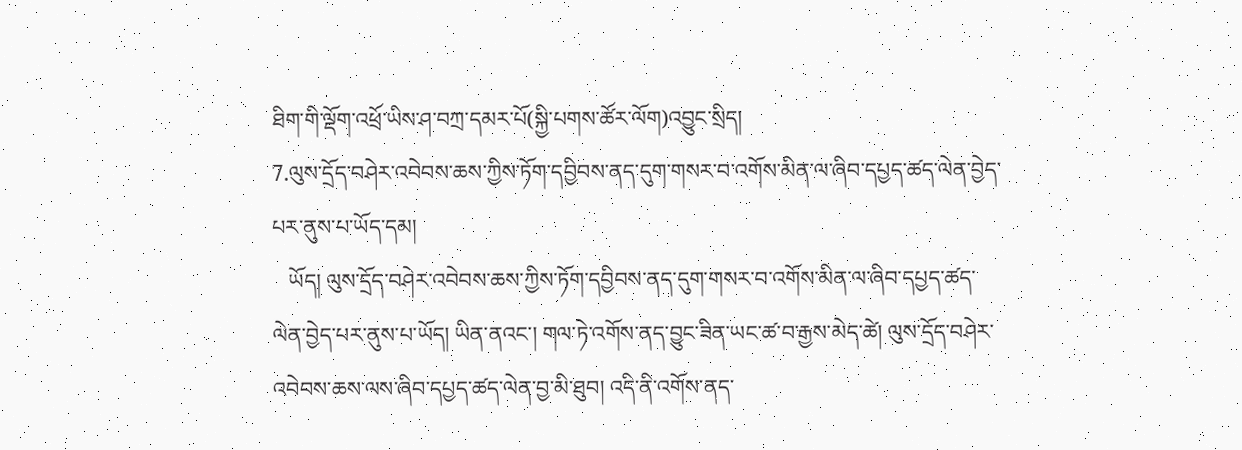ཐིག་གི་ལྡོག་འཕྲོ་ཡིས་ཤ་བཀྲ་དམར་པོ(སྐྱི་པགས་ཚོར་ལོག)འབྱུང་སྲིད།
7.ལུས་དྲོད་བཤེར་འབེབས་ཆས་ཀྱིས་ཏོག་དབྱིབས་ནད་དུག་གསར་བ་འགོས་མིན་ལ་ཞིབ་དཔྱད་ཚད་ལེན་བྱེད་པར་ནུས་པ་ཡོད་དམ།
   ཡོད། ལུས་དྲོད་བཤེར་འབེབས་ཆས་ཀྱིས་ཏོག་དབྱིབས་ནད་དུག་གསར་བ་འགོས་མིན་ལ་ཞིབ་དཔྱད་ཚད་ལེན་བྱེད་པར་ནུས་པ་ཡོད། ཡིན་ནའང་། གལ་ཏེ་འགོས་ནད་བྱུང་ཟིན་ཡང་ཚ་བ་རྒྱས་མེད་ཚེ། ལུས་དྲོད་བཤེར་འབེབས་ཆས་ལས་ཞིབ་དཔྱད་ཚད་ལེན་བྱ་མི་ཐུབ། འདི་ནི་འགོས་ནད་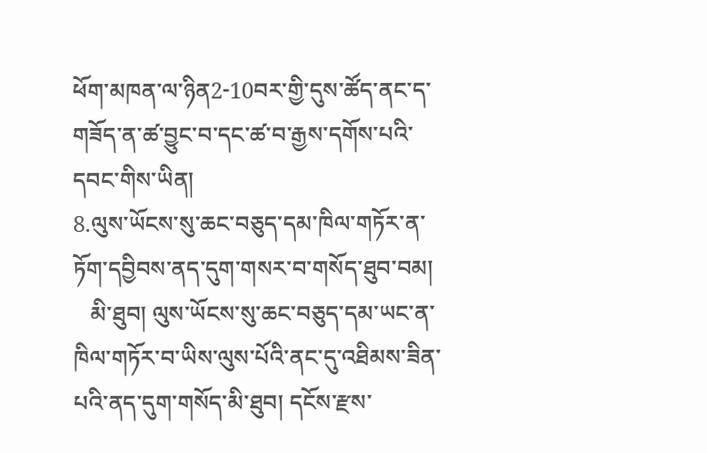ཕོག་མཁན་ལ་ཉིན2-10བར་གྱི་དུས་ཚོད་ནང་ད་གཟོད་ན་ཚ་བྱུང་བ་དང་ཚ་བ་རྒྱས་དགོས་པའི་དབང་གིས་ཡིན།
8.ལུས་ཡོངས་སུ་ཆང་བཅུད་དམ་ཁིལ་གཏོར་ན་ཏོག་དབྱིབས་ནད་དུག་གསར་བ་གསོད་ཐུབ་བམ།
   མི་ཐུབ། ལུས་ཡོངས་སུ་ཆང་བཅུད་དམ་ཡང་ན་ཁིལ་གཏོར་བ་ཡིས་ལུས་པོའི་ནང་དུ་འཐིམས་ཟིན་པའི་ནད་དུག་གསོད་མི་ཐུབ། དངོས་རྫས་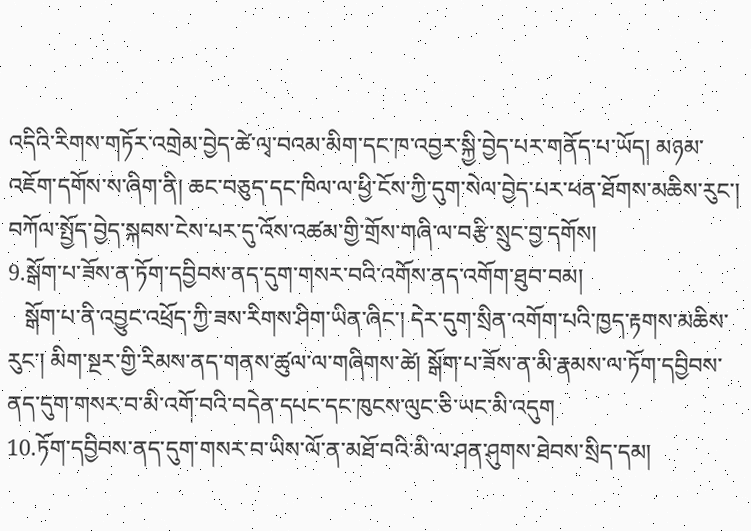འདིའི་རིགས་གཏོར་འགྲེམ་བྱེད་ཚེ་ལྭ་བའམ་མིག་དང་ཁ་འབྱར་སྐྱི་བྱེད་པར་གནོད་པ་ཡོད། མཉམ་འཇོག་དགོས་ས་ཞིག་ནི། ཆང་བཅུད་དང་ཁིལ་ལ་ཕྱི་ངོས་ཀྱི་དུག་སེལ་བྱེད་པར་ཕན་ཐོགས་མཆིས་རུང་། བཀོལ་སྤྱོད་བྱེད་སྐབས་ངེས་པར་དུ་འོས་འཚམ་གྱི་གྲོས་གཞི་ལ་བརྩི་སྲུང་བྱ་དགོས།
9.སྒོག་པ་ཟོས་ན་ཏོག་དབྱིབས་ནད་དུག་གསར་བའི་འགོས་ནད་འགོག་ཐུབ་བམ།
   སྒོག་པ་ནི་འབྱུང་འཕྲོད་ཀྱི་ཟས་རིགས་ཤིག་ཡིན་ཞིང་། དེར་དུག་སྲིན་འགོག་པའི་ཁྱད་རྟགས་མཆིས་རུང་། མིག་སྔར་གྱི་རིམས་ནད་གནས་ཚུལ་ལ་གཞིགས་ཚེ། སྒོག་པ་ཟོས་ན་མི་རྣམས་ལ་ཏོག་དབྱིབས་ནད་དུག་གསར་བ་མི་འགོ་བའི་བདེན་དཔང་དང་ཁུངས་ལུང་ཅི་ཡང་མི་འདུག
10.ཏོག་དབྱིབས་ནད་དུག་གསར་བ་ཡིས་ལོ་ན་མཐོ་བའི་མི་ལ་ཤན་ཤུགས་ཐེབས་སྲིད་དམ།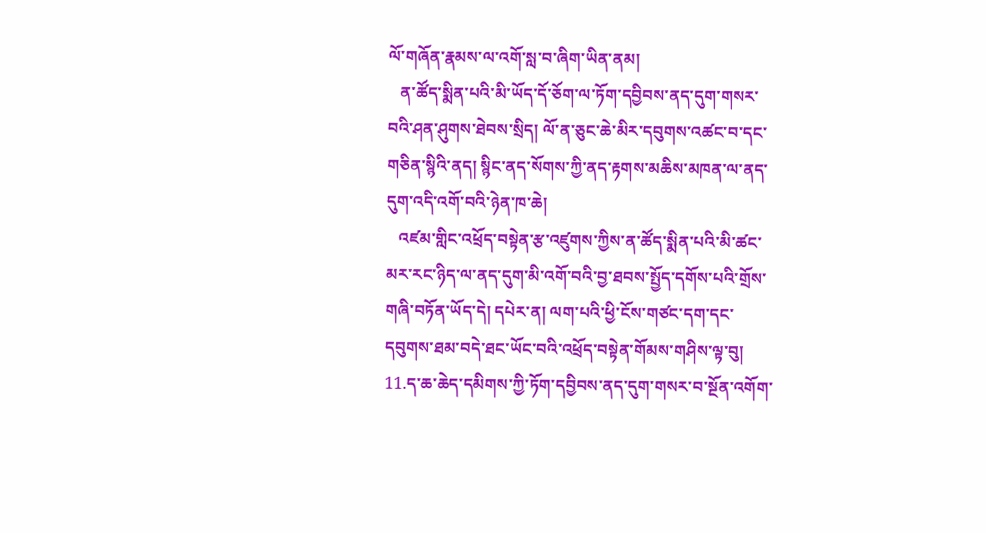ལོ་གཞོན་རྣམས་ལ་འགོ་སླ་བ་ཞིག་ཡིན་ནམ།
   ན་ཚོད་སྨིན་པའི་མི་ཡོད་དོ་ཅོག་ལ་ཏོག་དབྱིབས་ནད་དུག་གསར་བའི་ཤན་ཤུགས་ཐེབས་སྲིད། ལོ་ན་ཅུང་ཆེ་མིར་དབུགས་འཚང་བ་དང་གཅིན་སྙིའི་ནད། སྙིང་ནད་སོགས་ཀྱི་ནད་རྟགས་མཆིས་མཁན་ལ་ནད་དུག་འདི་འགོ་བའི་ཉེན་ཁ་ཆེ།
   འཛམ་གླིང་འཕྲོད་བསྟེན་རྩ་འཛུགས་ཀྱིས་ན་ཚོད་སྨིན་པའི་མི་ཚང་མར་རང་ཉིད་ལ་ནད་དུག་མི་འགོ་བའི་བྱ་ཐབས་སྤྱོད་དགོས་པའི་གྲོས་གཞི་བཏོན་ཡོད་དེ། དཔེར་ན། ལག་པའི་ཕྱི་ངོས་གཙང་དག་དང་དབུགས་ཐམ་བདེ་ཐང་ཡོང་བའི་འཕྲོད་བསྟེན་གོམས་གཤིས་ལྟ་བུ།
11.ད་ཆ་ཆེད་དམིགས་ཀྱི་ཏོག་དབྱིབས་ནད་དུག་གསར་བ་སྔོན་འགོག་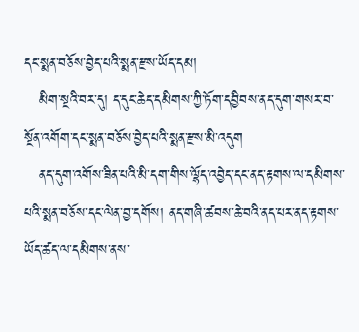དང་སྨན་བཅོས་བྱེད་པའི་སྨན་རྫས་ཡོད་དམ།
   མིག་སྔའི་བར་དུ། ད་དུང་ཆེད་དམིགས་ཀྱི་ཏོག་དབྱིབས་ནད་དུག་གསར་བ་སྔོན་འགོག་དང་སྨན་བཅོས་བྱེད་པའི་སྨན་རྫས་མི་འདུག
   ནད་དུག་འགོས་ཟིན་པའི་མི་དག་གིས་ལྷོད་འབྱེད་དང་ནད་རྟགས་ལ་དམིགས་པའི་སྨན་བཅོས་དང་ལེན་བྱ་དགོས། ནད་གཞི་ཚབས་ཆེ་བའི་ནད་པར་ནད་རྟགས་ཡོད་ཚད་ལ་དམིགས་ནས་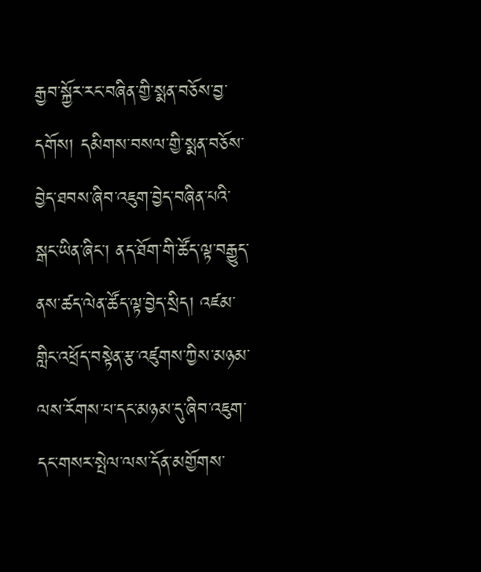རྒྱབ་སྐྱོར་རང་བཞིན་གྱི་སྨན་བཅོས་བྱ་དགོས། དམིགས་བསལ་གྱི་སྨན་བཅོས་བྱེད་ཐབས་ཞིབ་འཇུག་བྱེད་བཞིན་པའི་སྒང་ཡིན་ཞིང་། ནད་ཐོག་གི་ཚོད་ལྟ་བརྒྱུད་ནས་ཚད་ལེན་ཚོད་ལྟ་བྱེད་སྲིད། འཛམ་གླིང་འཕྲོད་བསྟེན་རྩ་འཛུགས་ཀྱིས་མཉམ་ལས་རོགས་པ་དང་མཉམ་དུ་ཞིབ་འཇུག་དང་གསར་སྤེལ་ལས་དོན་མགྱོགས་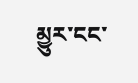མྱུར་ངང་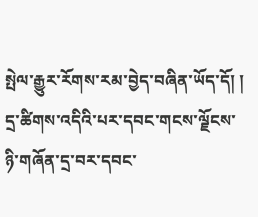སྤེལ་རྒྱུར་རོགས་རམ་བྱེད་བཞིན་ཡོད་དོ། །
དྲ་ཚིགས་འདིའི་པར་དབང་གངས་ལྗོངས་ཉི་གཞོན་དྲ་བར་དབང་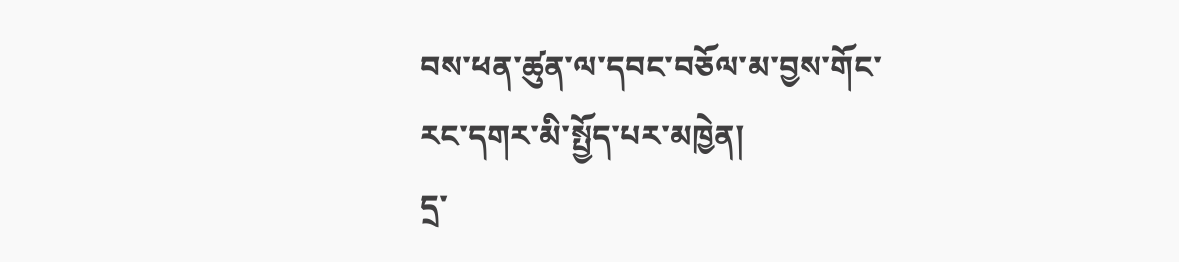བས་ཕན་ཚུན་ལ་དབང་བཅོལ་མ་བྱས་གོང་རང་དགར་མི་སྤྱོད་པར་མཁྱེན།
དྲ་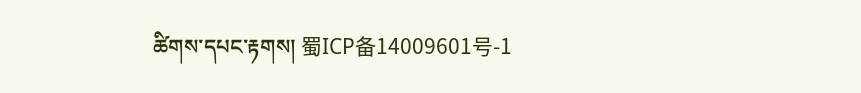ཚིགས་དཔང་རྟགས། 蜀ICP备14009601号-1